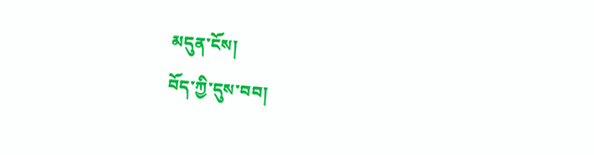མདུན་ངོས།
བོད་ཀྱི་དུས་བབ།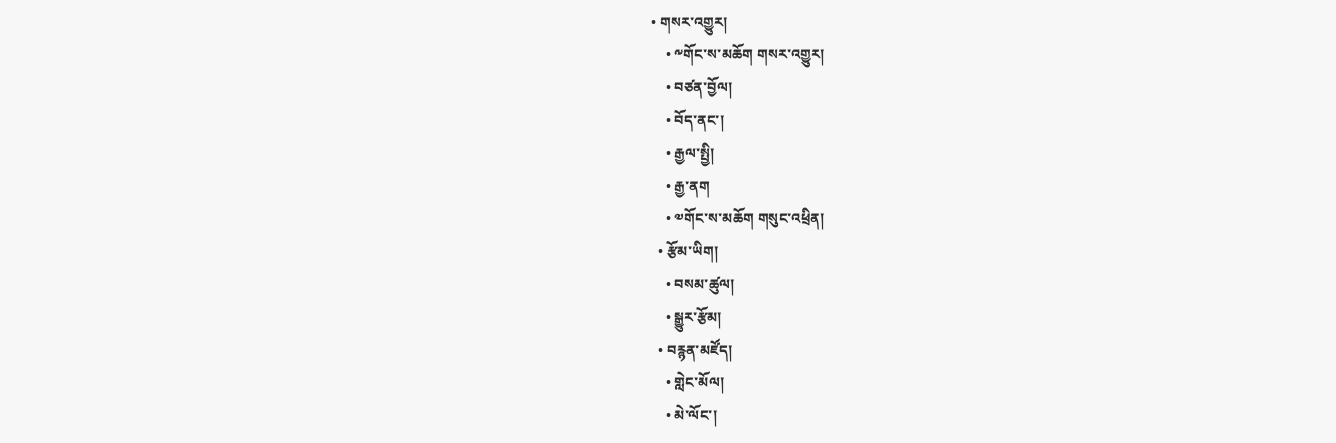• གསར་འགྱུར།
    • ༸གོང་ས་མཆོག གསར་འགྱུར།
    • བཙན་བྱོལ།
    • བོད་ནང་།
    • རྒྱལ་སྤྱི།
    • རྒྱ་ནག
    • ༧གོང་ས་མཆོག གསུང་འཕྲིན།
  • རྩོམ་ཡིག།
    • བསམ་ཚུལ།
    • སྒྱུར་རྩོམ།
  • བརྙན་མཛོད།
    • གླེང་མོལ།
    • མེ་ལོང་།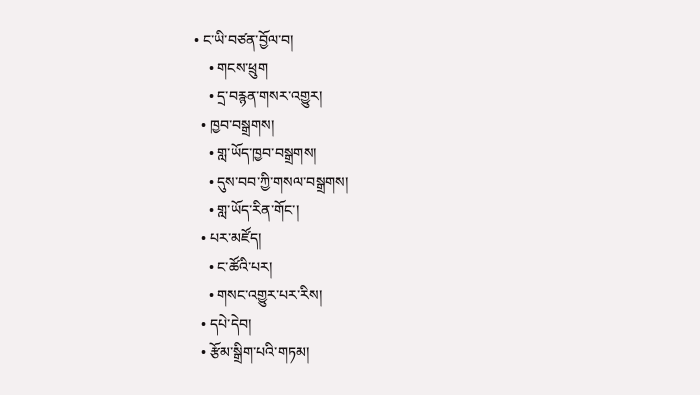• ང་ཡི་བཙན་བྱོལ་བ།
    • གངས་ཕྲུག
    • དྲ་བརྙན་གསར་འགྱུར།
  • ཁྱབ་བསྒྲགས།
    • གླ་ཡོད་ཁྱབ་བསྒྲགས།
    • དུས་བབ་ཀྱི་གསལ་བསྒྲགས།
    • གླ་ཡོད་རིན་གོང་།
  • པར་མཛོད།
    • ང་ཚོའི་པར།
    • གསང་འགྱུར་པར་རིས།
  • དཔེ་དེབ།
  • རྩོམ་སྒྲིག་པའི་གཏམ།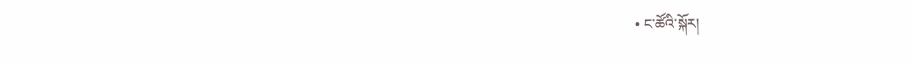• ང་ཚོའི་སྐོར།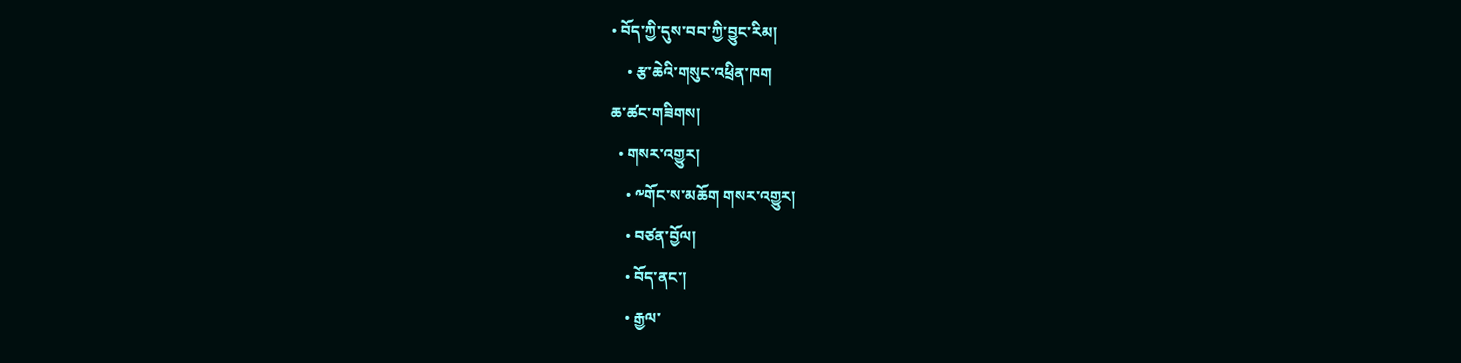• བོད་ཀྱི་དུས་བབ་ཀྱི་བྱུང་རིམ།
    • རྩ་ཆེའི་གསུང་འཕྲིན་ཁག
ཆ་ཚང་གཟིགས།
  • གསར་འགྱུར།
    • ༸གོང་ས་མཆོག གསར་འགྱུར།
    • བཙན་བྱོལ།
    • བོད་ནང་།
    • རྒྱལ་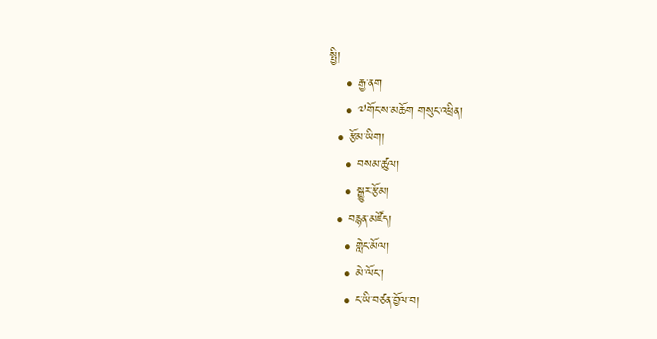སྤྱི།
    • རྒྱ་ནག
    • ༧གོང་ས་མཆོག གསུང་འཕྲིན།
  • རྩོམ་ཡིག།
    • བསམ་ཚུལ།
    • སྒྱུར་རྩོམ།
  • བརྙན་མཛོད།
    • གླེང་མོལ།
    • མེ་ལོང་།
    • ང་ཡི་བཙན་བྱོལ་བ།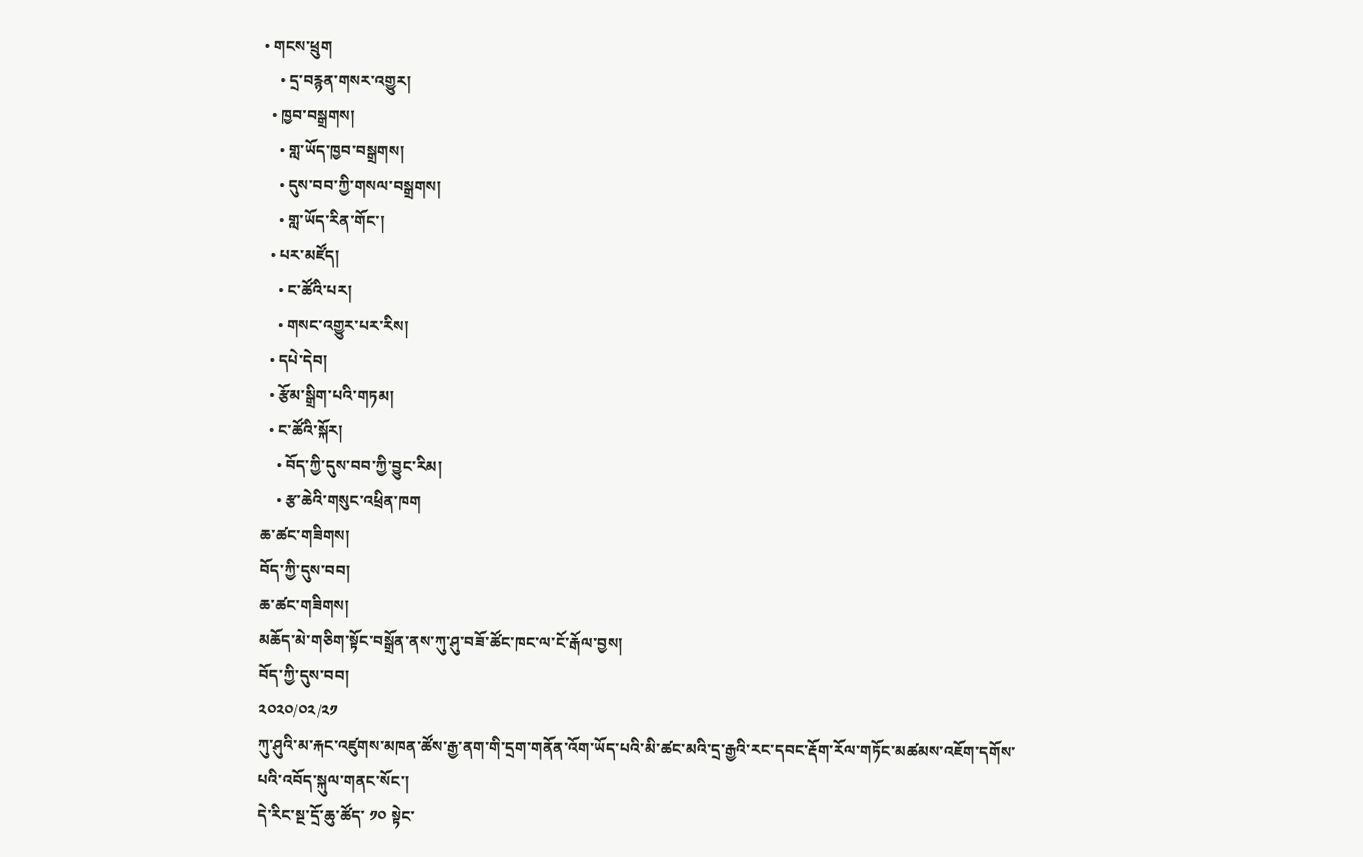• གངས་ཕྲུག
    • དྲ་བརྙན་གསར་འགྱུར།
  • ཁྱབ་བསྒྲགས།
    • གླ་ཡོད་ཁྱབ་བསྒྲགས།
    • དུས་བབ་ཀྱི་གསལ་བསྒྲགས།
    • གླ་ཡོད་རིན་གོང་།
  • པར་མཛོད།
    • ང་ཚོའི་པར།
    • གསང་འགྱུར་པར་རིས།
  • དཔེ་དེབ།
  • རྩོམ་སྒྲིག་པའི་གཏམ།
  • ང་ཚོའི་སྐོར།
    • བོད་ཀྱི་དུས་བབ་ཀྱི་བྱུང་རིམ།
    • རྩ་ཆེའི་གསུང་འཕྲིན་ཁག
ཆ་ཚང་གཟིགས།
བོད་ཀྱི་དུས་བབ།
ཆ་ཚང་གཟིགས།
མཆོད་མེ་གཅིག་སྟོང་བསྒྲོན་ནས་ཀུ་ཤུ་བཟོ་ཚོང་ཁང་ལ་ངོ་རྒོལ་བྱས།
བོད་ཀྱི་དུས་བབ།
༢༠༢༠/༠༢/༢༡
ཀུ་ཤུའི་མ་རྐང་འཛུགས་མཁན་ཚོས་རྒྱ་ནག་གི་དྲག་གནོན་འོག་ཡོད་པའི་མི་ཚང་མའི་དྲ་རྒྱའི་རང་དབང་རྡོག་རོལ་གཏོང་མཚམས་འཇོག་དགོས་པའི་འབོད་སྐུལ་གནང་སོང་།
དེ་རིང་སྔ་དྲོ་ཆུ་ཚོད་ ༡༠ སྟེང་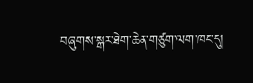བཞུགས་སྒར་ཐེག་ཆེན་གཙུག་ལག་ཁང་དུ།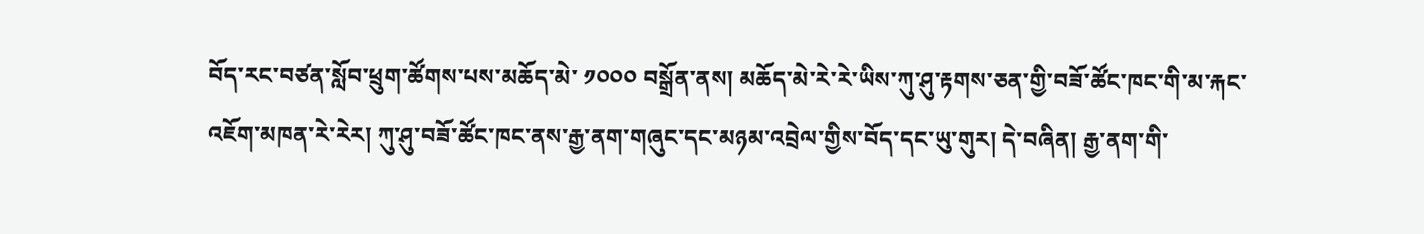བོད་རང་བཙན་སློབ་ཕྲུག་ཚོགས་པས་མཆོད་མེ་ ༡༠༠༠ བསྒྲོན་ནས། མཆོད་མེ་རེ་རེ་ཡིས་ཀུ་ཤུ་རྟགས་ཅན་གྱི་བཟོ་ཚོང་ཁང་གི་མ་རྐང་འཇོག་མཁན་རེ་རེར། ཀུ་ཤུ་བཟོ་ཚོང་ཁང་ནས་རྒྱ་ནག་གཞུང་དང་མཉམ་འབྲེལ་གྱིས་བོད་དང་ཡུ་གུར། དེ་བཞིན། རྒྱ་ནག་གི་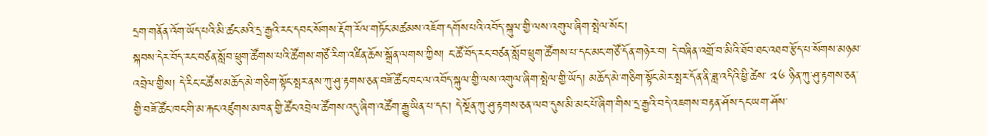དྲག་གནོན་འོག་ཡོད་པའི་མི་ཚང་མའི་དྲ་རྒྱའི་རང་དབང་སོགས་རྡོག་རོལ་གཏོང་མཚམས་འཇོག་དགོས་པའི་འབོད་སྐུལ་གྱི་ལས་འགུལ་ཞིག་སྤེལ་སོང་།
སྐབས་དེར་བོད་རང་བཙན་སློབ་ཕྲུག་ཚོགས་པའི་ཚོགས་གཙོ་རིག་འཛིན་ཆོས་སྒྲོན་ལགས་ཀྱིས། ང་ཚོ་བོད་རང་བཙན་སློབ་ཕྲུག་ཚོགས་པ་དང་མང་གཙོ་དོན་གཉེར་བ། དེ་བཞིན་འགྲོ་བ་མིའི་ཐོབ་ཐང་འཐབ་རྩོད་པ་སོགས་མཉམ་འབྲེལ་གྱིས། དེ་རིང་ང་ཚོས་མཆོད་མེ་གཅིག་སྟོང་སྤར་ནས་ཀུ་ཤུ་རྟགས་ཅན་བཟོ་ཚོང་ཁང་ལ་འབོད་སྐུལ་གྱི་ལས་འགུལ་ཞིག་སྤེལ་གྱི་ཡོད། མཆོད་མེ་གཅིག་སྟོང་མེར་སྤར་དོན་ནི་ཟླ་འདིའི་ཕྱི་ཚེས་ ༢༦ ཉིན་ཀུ་ཤུ་རྟགས་ཅན་གྱི་བཟོ་ཚོང་ཁང་གི་མ་རྐང་འཛུགས་མཁན་གྱི་ཚོང་འབྲེལ་ཚོགས་འདུ་ཞིག་འཚོག་རྒྱུ་ཡིན་པ་དང་། དེ་སྔོན་ཀུ་ཤུ་རྟགས་ཅན་ལབ་དུས་མི་མང་པོ་ཞིག་གིས་དྲ་རྒྱའི་བདེ་འཇགས་བརྟན་ཤོས་དང་ཡག་ཤོས་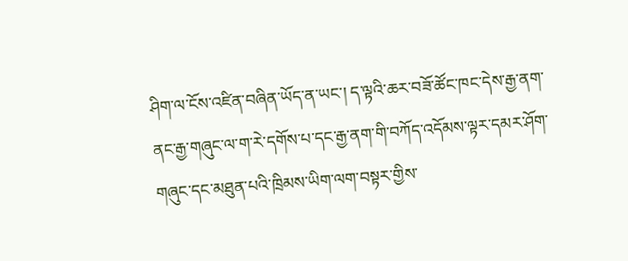ཤིག་ལ་ངོས་འཛིན་བཞིན་ཡོད་ན་ཡང་། ད་ལྟའི་ཆར་བཟོ་ཚོང་ཁང་དེས་རྒྱ་ནག་ནང་རྒྱ་གཞུང་ལ་ག་རེ་དགོས་པ་དང་རྒྱ་ནག་གི་བཀོད་འདོམས་ལྟར་དམར་ཤོག་གཞུང་དང་མཐུན་པའི་ཁྲིམས་ཡིག་ལག་བསྟར་གྱིས་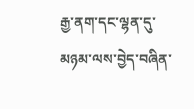རྒྱ་ནག་དང་ལྷན་དུ་མཉམ་ལས་བྱེད་བཞིན་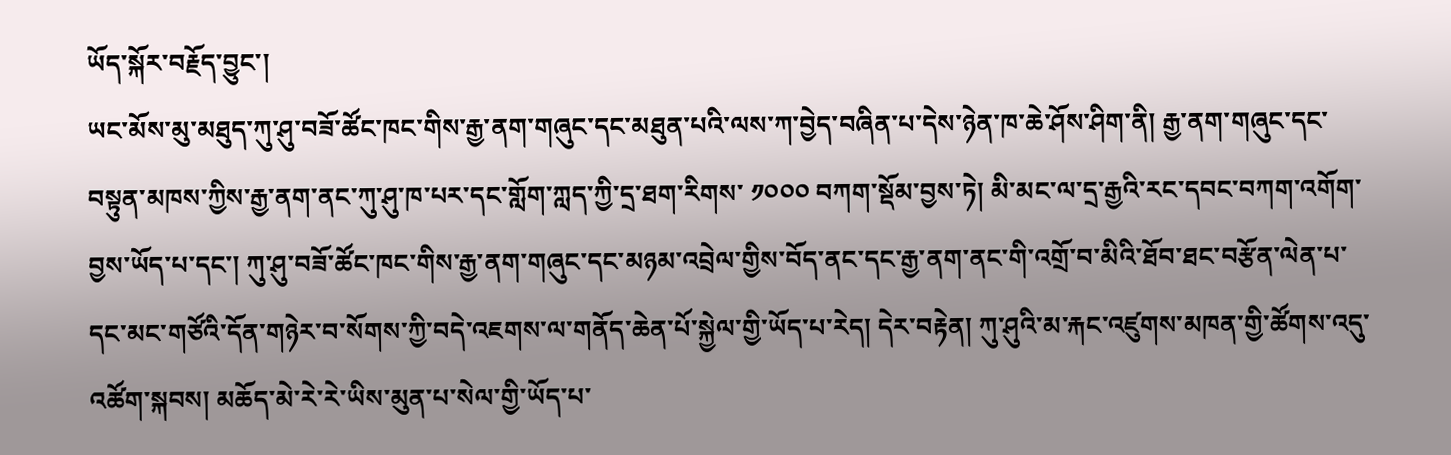ཡོད་སྐོར་བརྗོད་བྱུང་།
ཡང་མོས་མུ་མཐུད་ཀུ་ཤུ་བཟོ་ཚོང་ཁང་གིས་རྒྱ་ནག་གཞུང་དང་མཐུན་པའི་ལས་ཀ་བྱེད་བཞིན་པ་དེས་ཉེན་ཁ་ཆེ་ཤོས་ཤིག་ནི། རྒྱ་ནག་གཞུང་དང་བསྟུན་མཁས་ཀྱིས་རྒྱ་ནག་ནང་ཀུ་ཤུ་ཁ་པར་དང་གློག་ཀླད་ཀྱི་དྲ་ཐག་རིགས་ ༡༠༠༠ བཀག་སྡོམ་བྱས་ཏེ། མི་མང་ལ་དྲ་རྒྱའི་རང་དབང་བཀག་འགོག་བྱས་ཡོད་པ་དང་། ཀུ་ཤུ་བཟོ་ཚོང་ཁང་གིས་རྒྱ་ནག་གཞུང་དང་མཉམ་འབྲེལ་གྱིས་བོད་ནང་དང་རྒྱ་ནག་ནང་གི་འགྲོ་བ་མིའི་ཐོབ་ཐང་བརྩོན་ལེན་པ་དང་མང་གཙོའི་དོན་གཉེར་བ་སོགས་ཀྱི་བདེ་འཇགས་ལ་གནོད་ཆེན་པོ་སྐྱེལ་གྱི་ཡོད་པ་རེད། དེར་བརྟེན། ཀུ་ཤུའི་མ་རྐང་འཛུགས་མཁན་གྱི་ཚོགས་འདུ་འཚོག་སྐབས། མཆོད་མེ་རེ་རེ་ཡིས་མུན་པ་སེལ་གྱི་ཡོད་པ་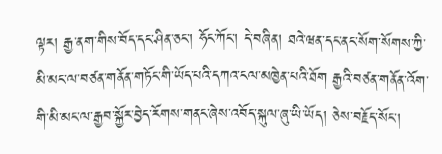ལྟར། རྒྱ་ནག་གིས་བོད་དང་ཤིན་ཅང་། ཧོང་ཀོང་། དེ་བཞིན། ཐའེ་ཝན་དང་ནང་སོག་སོགས་ཀྱི་མི་མང་ལ་བཙན་གནོན་གཏོང་གི་ཡོད་པའི་དཀའ་ངལ་མཁྱེན་པའི་ཐོག རྒྱའི་བཙན་གནོན་འོག་གི་མི་མང་ལ་རྒྱབ་སྐྱོར་བྱེད་རོགས་གནང་ཞེས་འབོད་སྐུལ་ཞུ་ཡི་ཡོད། ཅེས་བརྗོད་སོང་།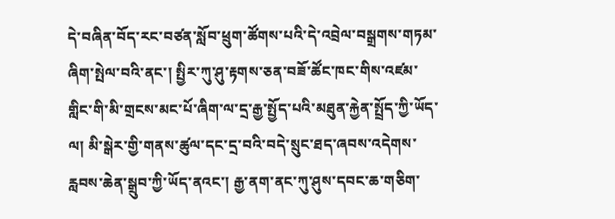དེ་བཞིན་བོད་རང་བཙན་སློབ་ཕྲུག་ཚོགས་པའི་དེ་འབྲེལ་བསྒྲགས་གཏམ་ཞིག་སྤེལ་བའི་ནང་། སྤྱིར་ཀུ་ཤུ་རྟགས་ཅན་བཟོ་ཚོང་ཁང་གིས་འཛམ་གླིང་གི་མི་གྲངས་མང་པོ་ཞིག་ལ་དྲ་རྒྱ་སྤྱོད་པའི་མཐུན་རྐྱེན་སྤྲོད་ཀྱི་ཡོད་ལ། མི་སྒེར་གྱི་གནས་ཚུལ་དང་དྲ་བའི་བདེ་སྲུང་ཐད་ཞབས་འདེགས་རླབས་ཆེན་སྒྲུབ་ཀྱི་ཡོད་ནའང་། རྒྱ་ནག་ནང་ཀུ་ཤུས་དབང་ཆ་གཅིག་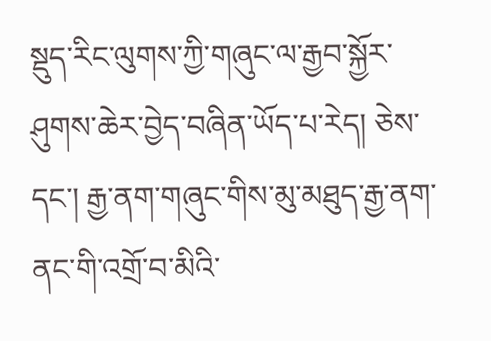སྡུད་རིང་ལུགས་ཀྱི་གཞུང་ལ་རྒྱབ་སྐྱོར་ཤུགས་ཆེར་བྱེད་བཞིན་ཡོད་པ་རེད། ཅེས་དང་། རྒྱ་ནག་གཞུང་གིས་མུ་མཐུད་རྒྱ་ནག་ནང་གི་འགྲོ་བ་མིའི་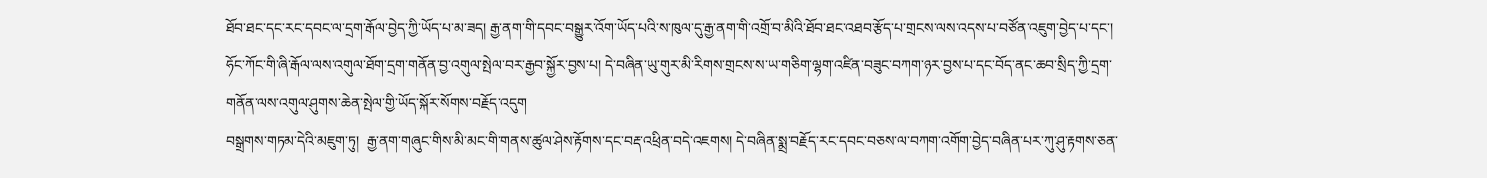ཐོབ་ཐང་དང་རང་དབང་ལ་དྲག་རྒོལ་བྱེད་ཀྱི་ཡོད་པ་མ་ཟད། རྒྱ་ནག་གི་དབང་བསྒྱུར་འོག་ཡོད་པའི་ས་ཁུལ་དུ་རྒྱ་ནག་གི་འགྲོ་བ་མིའི་ཐོབ་ཐང་འཐབ་རྩོད་པ་གྲངས་ལས་འདས་པ་བཙོན་འཇུག་བྱེད་པ་དང་། ཧོང་ཀོང་གི་ཞི་རྒོལ་ལས་འགུལ་ཐོག་དྲག་གནོན་བྱ་འགུལ་སྤེལ་བར་རྒྱབ་སྐྱོར་བྱས་པ། དེ་བཞིན་ཡུ་གུར་མི་རིགས་གྲངས་ས་ཡ་གཅིག་ལྷག་འཛིན་བཟུང་བཀག་ཉར་བྱས་པ་དང་བོད་ནང་ཆབ་སྲིད་ཀྱི་དྲག་གནོན་ལས་འགུལ་ཤུགས་ཆེན་སྤེལ་གྱི་ཡོད་སྐོར་སོགས་བརྗོད་འདུག
བསྒྲགས་གཏམ་དེའི་མཇུག་ཏུ།  རྒྱ་ནག་གཞུང་གིས་མི་མང་གི་གནས་ཚུལ་ཤེས་རྟོགས་དང་བརྡ་འཕྲིན་བདེ་འཇགས། དེ་བཞིན་སྨྲ་བརྗོད་རང་དབང་བཅས་ལ་བཀག་འགོག་བྱེད་བཞིན་པར་ཀུ་ཤུ་རྟགས་ཅན་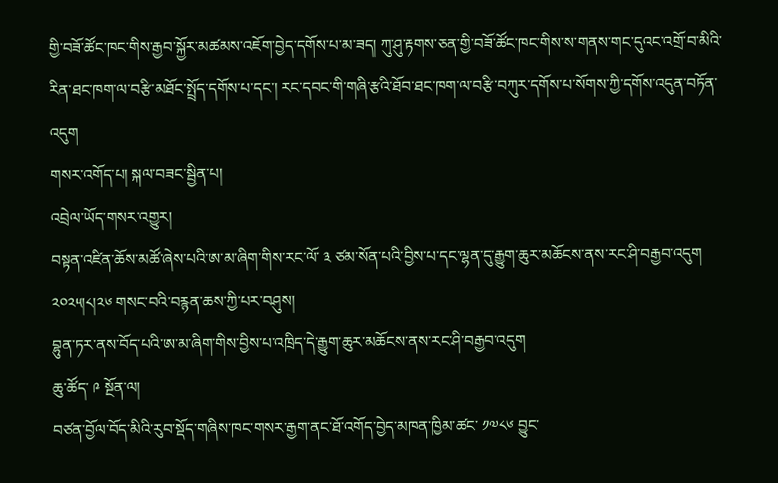གྱི་བཟོ་ཚོང་ཁང་གིས་རྒྱབ་སྐྱོར་མཚམས་འཇོག་བྱེད་དགོས་པ་མ་ཟད། ཀུ་ཤུ་རྟགས་ཅན་གྱི་བཟོ་ཚོང་ཁང་གིས་ས་གནས་གང་དུའང་འགྲོ་བ་མིའི་རིན་ཐང་ཁག་ལ་བརྩི་མཐོང་སྤྲོད་དགོས་པ་དང་། རང་དབང་གི་གཞི་རྩའི་ཐོབ་ཐང་ཁག་ལ་བརྩི་བཀུར་དགོས་པ་སོགས་ཀྱི་དགོས་འདུན་བཏོན་འདུག
གསར་འགོད་པ། སྐལ་བཟང་སྦྱིན་པ།
འབྲེལ་ཡོད་གསར་འགྱུར།
བསྟན་འཛིན་ཆོས་མཚོ་ཞེས་པའི་ཨ་མ་ཞིག་གིས་རང་ལོ་ ༣ ཙམ་སོན་པའི་བྱིས་པ་དང་ལྷན་དུ་རྒྱུག་ཆུར་མཆོངས་ནས་རང་ཤི་བརྒྱབ་འདུག  ༢༠༢༥།༨།༢༦ གསང་བའི་བརྙན་ཆས་ཀྱི་པར་བཤུས།
བྷུན་ཏར་ནས་བོད་པའི་ཨ་མ་ཞིག་གིས་བྱིས་པ་འཁྲིད་དེ་རྒྱུག་ཆུར་མཆོངས་ནས་རང་ཤི་བརྒྱབ་འདུག
ཆུ་ཚོད་ ༩ སྔོན་ལ།
བཙན་བྱོལ་བོད་མིའི་རུབ་སྡོད་གཞིས་ཁང་གསར་རྒྱག་ནང་ཐོ་འགོད་བྱེད་མཁན་ཁྱིམ་ཚང་ ༡༧༨༦ བྱུང་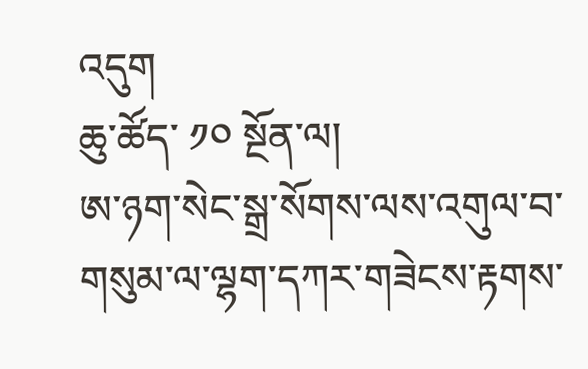འདུག
ཆུ་ཚོད་ ༡༠ སྔོན་ལ།
ཨ་ཉག་སེང་སྒྲ་སོགས་ལས་འགུལ་བ་གསུམ་ལ་ལྷག་དཀར་གཟེངས་རྟགས་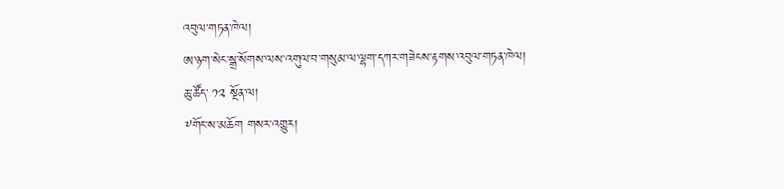འབུལ་གཏན་ཁེལ།
ཨ་ཉག་སེང་སྒྲ་སོགས་ལས་འགུལ་བ་གསུམ་ལ་ལྷག་དཀར་གཟེངས་རྟགས་འབུལ་གཏན་ཁེལ།
ཆུ་ཚོད་ ༡༢ སྔོན་ལ།
༸གོང་ས་མཆོག གསར་འགྱུར།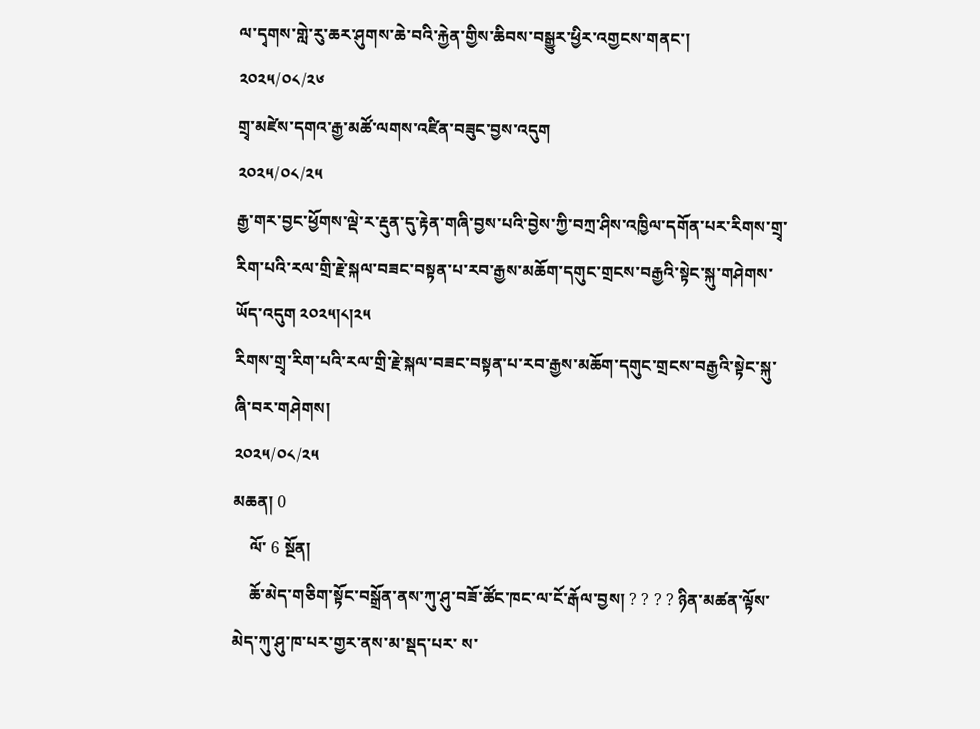ལ་དྭགས་གླེ་རུ་ཆར་ཤུགས་ཆེ་བའི་རྐྱེན་གྱིས་ཆིབས་བསྒྱུར་ཕྱིར་འགྱངས་གནང་།
༢༠༢༥/༠༨/༢༦
གྲྭ་མཛེས་དགའ་རྒྱ་མཚོ་ལགས་འཛིན་བཟུང་བྱས་འདུག
༢༠༢༥/༠༨/༢༥
རྒྱ་གར་བྱང་ཕྱོགས་ལྡེ་ར་རྡུན་དུ་རྟེན་གཞི་བྱས་པའི་བྱེས་ཀྱི་བཀྲ་ཤིས་འཁྱིལ་དགོན་པར་རིགས་གྲྭ་རིག་པའི་རལ་གྲི་རྗེ་སྐལ་བཟང་བསྟན་པ་རབ་རྒྱས་མཆོག་དགུང་གྲངས་བརྒྱའི་སྟེང་སྐུ་གཤེགས་ཡོད་འདུག ༢༠༢༥།༨།༢༥
རིགས་གྲྭ་རིག་པའི་རལ་གྲི་རྗེ་སྐལ་བཟང་བསྟན་པ་རབ་རྒྱས་མཆོག་དགུང་གྲངས་བརྒྱའི་སྟེང་སྐུ་ཞི་བར་གཤེགས།
༢༠༢༥/༠༨/༢༥
མཆན། 0
    ལོ་ 6 སྔོན།
    ཆོ་མེད་གཅིག་སྟོང་བསྒྲོན་ནས་ཀུ་ཤུ་བཟོ་ཚོང་ཁང་ལ་ངོ་རྒོལ་བྱས། ? ? ? ? ཉིན་མཚན་ལྟོས་མེད་ཀུ་ཤུ་ཁ་པར་གྱར་ནས་མ་སྡད་པར་ ས་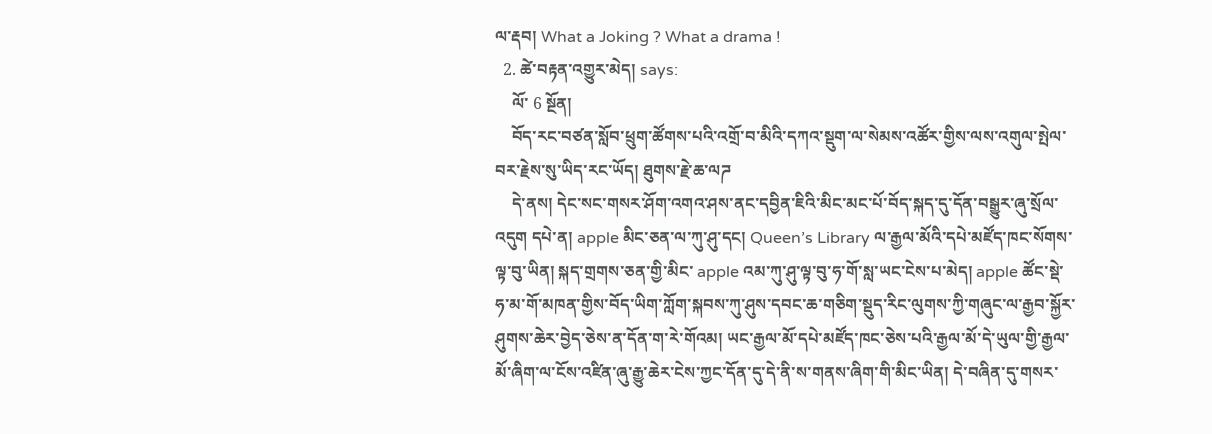ལ་རྡབ། What a Joking ? What a drama !
  2. ཚེ་བརྟན་འགྱུར་མེད། says:
    ལོ་ 6 སྔོན།
    བོད་རང་བཙན་སློབ་ཕྲུག་ཚོགས་པའི་འགྲོ་བ་མིའི་དཀའ་སྡུག་ལ་སེམས་འཚོར་གྱིས་ལས་འགུལ་སྤེལ་བར་རྗེས་སུ་ཡིད་རང་ཡོད། ཐུགས་རྗེ་ཆ་ལཌ
    དེ་ནས། དེང་སང་གསར་ཤོག་འགའ་ཤས་ནང་དབྱིན་ཇིའི་མིང་མང་པོ་བོད་སྐད་དུ་དོན་བསྒྱུར་ཞུ་སྲོལ་འདུག དཔེ་ན། apple མིང་ཅན་ལ་ཀུ་ཤུ་དང། Queen’s Library ལ་རྒྱལ་མོའི་དཔེ་མཛོད་ཁང་སོགས་ལྟ་བུ་ཡིན། སྐད་གྲགས་ཅན་གྱི་མིང་ apple འམ་ཀུ་ཤུ་ལྟ་བུ་ཧ་གོ་སླ་ཡང་ངེས་པ་མེད། apple ཚོང་སྡེ་ཧ་མ་གོ་མཁན་གྱིས་བོད་ཡིག་ཀློག་སྐབས་ཀུ་ཤུས་དབང་ཆ་གཅིག་སྡུད་རིང་ལུགས་ཀྱི་གཞུང་ལ་རྒྱབ་སྐྱོར་ཤུགས་ཆེར་བྱེད་ཅེས་ན་དོན་ག་རེ་གོའམ། ཡང་རྒྱལ་མོ་དཔེ་མཛོད་ཁང་ཅེས་པའི་རྒྱལ་མོ་དེ་ཡུལ་གྱི་རྒྱལ་མོ་ཞིག་ལ་ངོས་འཛིན་ཞུ་རྒྱུ་ཆེར་ངེས་ཀྱང་དོན་དུ་དེ་ནི་ས་གནས་ཞིག་གི་མིང་ཡིན། དེ་བཞིན་དུ་གསར་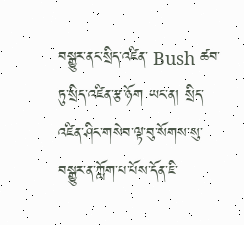བསྒྱུར་ནང་སྲིད་འཛིན་ Bush ཚབ་ཏུ་སྲིད་འཛིན་རྩ་ཉོག ཡང་ན། སྲིད་འཛིན་ཤིང་གསེབ་ལྟ་བུ་སོགས་སུ་བསྒྱུར་ན་ཀློག་པ་པོས་དོན་ཇི་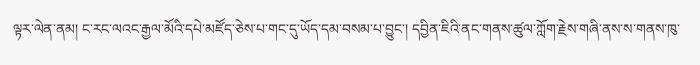ལྟར་ལེན་ནམ། ང་རང་ལའང་རྒྱལ་མོའི་དཔེ་མཛོད་ཅེས་པ་གང་དུ་ཡོད་དམ་བསམ་པ་བྱུང་། དབྱིན་ཇིའི་ནང་གནས་ཚུལ་ཀློག་རྗེས་གཞི་ནས་ས་གནས་ཁུ་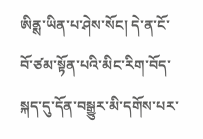ཨིནྶ་ཡིན་པ་ཤེས་སོང། དེ་ན་ངོ་བོ་ཙམ་སྟོན་པའི་མིང་རིག་བོད་སྐད་དུ་དོན་བསྒྱུར་མི་དགོས་པར་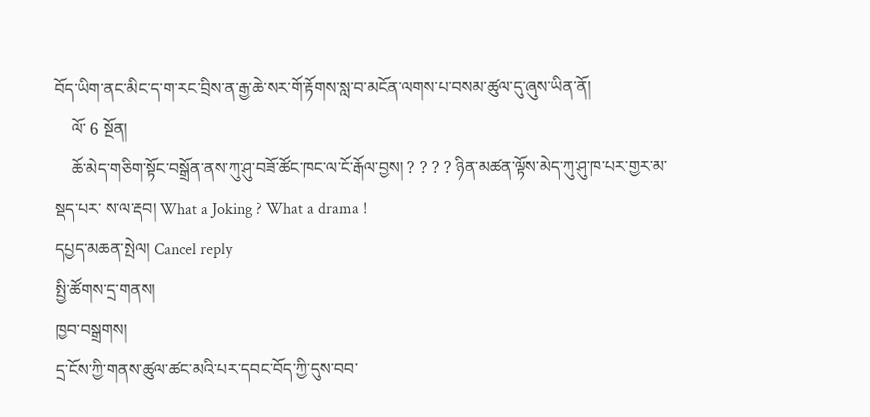བོད་ཡིག་ནང་མིང་ད་ག་རང་བྲིས་ན་རྒྱ་ཆེ་སར་གོ་རྟོགས་སླ་བ་མངོན་ལགས་པ་བསམ་ཚུལ་དུ་ཞུས་ཡིན་ནོ།
    ལོ་ 6 སྔོན།
    ཆོ་མེད་གཅིག་སྟོང་བསྒྲོན་ནས་ཀུ་ཤུ་བཟོ་ཚོང་ཁང་ལ་ངོ་རྒོལ་བྱས། ? ? ? ? ཉིན་མཚན་ལྟོས་མེད་ཀུ་ཤུ་ཁ་པར་གྱར་མ་སྡད་པར་ ས་ལ་རྡབ། What a Joking ? What a drama !
དཔྱད་མཆན་སྤེལ། Cancel reply
སྤྱི་ཚོགས་དྲ་གནས།
ཁྱབ་བསྒྲགས།
དྲ་ངོས་ཀྱི་གནས་ཚུལ་ཚང་མའི་པར་དབང་བོད་ཀྱི་དུས་བབ་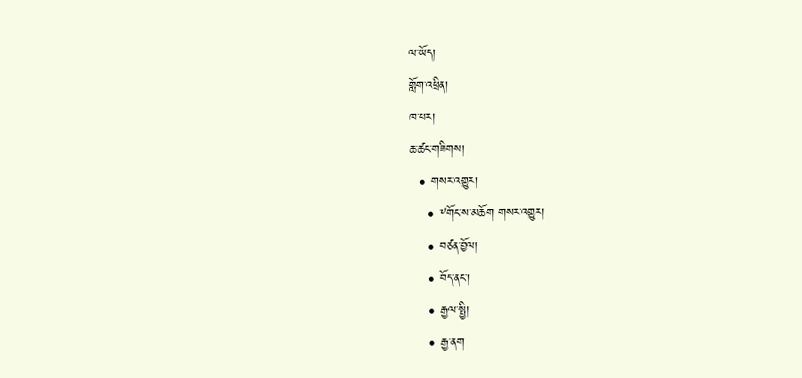ལ་ཡོད།
གློག་འཕྲིན།
ཁ་པར།
ཆ་ཚང་གཟིགས།
  • གསར་འགྱུར།
    • ༸གོང་ས་མཆོག གསར་འགྱུར།
    • བཙན་བྱོལ།
    • བོད་ནང་།
    • རྒྱལ་སྤྱི།
    • རྒྱ་ནག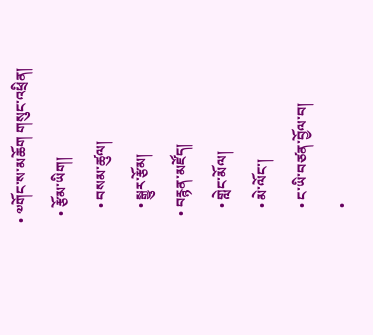• ༧གོང་ས་མཆོག གསུང་འཕྲིན།
  • རྩོམ་ཡིག།
    • བསམ་ཚུལ།
    • སྒྱུར་རྩོམ།
  • བརྙན་མཛོད།
    • གླེང་མོལ།
    • མེ་ལོང་།
    • ང་ཡི་བཙན་བྱོལ་བ།
    •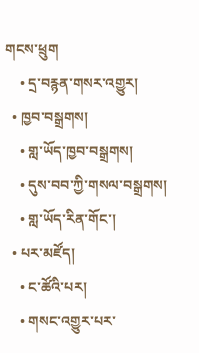གངས་ཕྲུག
    • དྲ་བརྙན་གསར་འགྱུར།
  • ཁྱབ་བསྒྲགས།
    • གླ་ཡོད་ཁྱབ་བསྒྲགས།
    • དུས་བབ་ཀྱི་གསལ་བསྒྲགས།
    • གླ་ཡོད་རིན་གོང་།
  • པར་མཛོད།
    • ང་ཚོའི་པར།
    • གསང་འགྱུར་པར་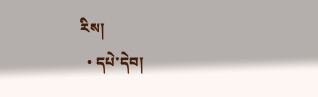རིས།
  • དཔེ་དེབ།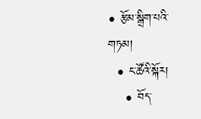• རྩོམ་སྒྲིག་པའི་གཏམ།
  • ང་ཚོའི་སྐོར།
    • བོད་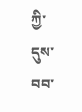ཀྱི་དུས་བབ་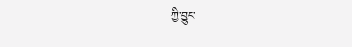ཀྱི་བྱུང་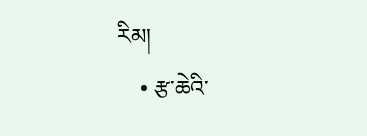རིམ།
    • རྩ་ཆེའི་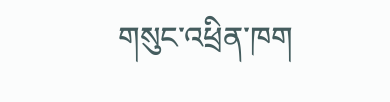གསུང་འཕྲིན་ཁག